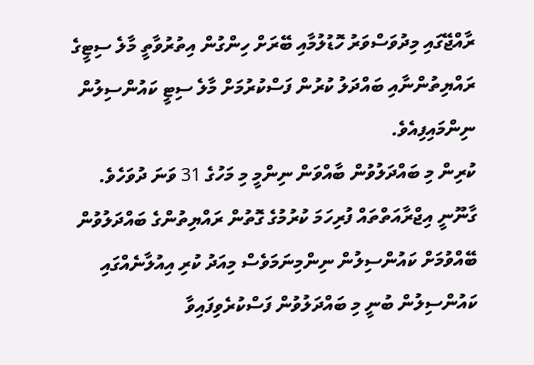ރާއްޖޭގައި މިދުވަސްވަރު ހޮޑުލުމާއި ބޭރަށް ހިންގުން އިތުރުވާތީ މާލެ ސިޓީގެ ރައްޔިތުންނާއި ބައްދަލު ކުރުން ފަސްކުރުމަށް މާލެ ސިޓީ ކައުންސިލުން ނިންމައިފިއެވެ.
ކުރިން މި ބައްދަލުވުން ބާއްވަން ނިންމީ މި މަހުގެ 31 ވަނަ ދުވަހެވެ.
ގާނޫނީ އިޖްރާއަތްތައް ފުރިހަމަ ކުރުމުގެ ގޮތުން ރައްޔިތުންގެ ބައްދަލުވުން ބޭއްވުމަށް ކައުންސިލުން ނިންމިނަމަވެސް މިއަދު ކުރި އިއުލާނެއްގައި ކައުންސިލުން ބުނީ މި ބައްދަލުވުން ފަސްކުރެވިފައިވާ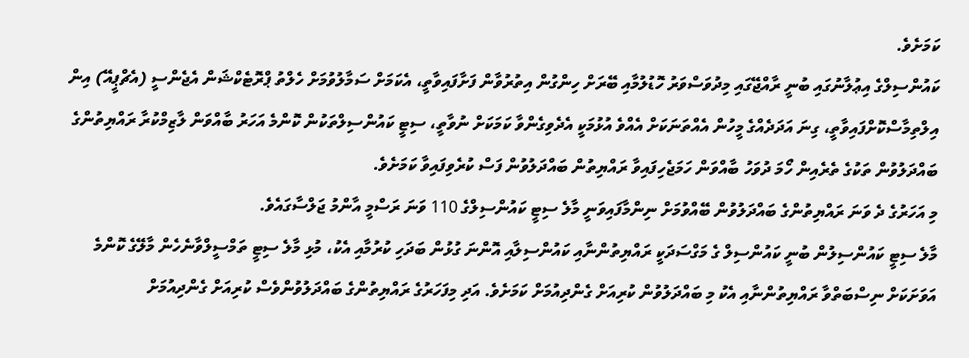ކަމަށެވެ.
ކައުންސިލްގެ އިޢުލާނުގައި ބުނީ ރާއްޖޭގައި މިދުވަސްވަރު ހޮޑުލުމާއި ބޭރަށް ހިންގުން އިތުރުވާން ފަށާފައިވާތީ، އެކަމަށް ސަމާލުވުމަށް ހެލްތު ޕްރޮޓެކްޝަން އެޖެންސީ (އެޗްޕީއޭ) އިން އިލްތިމާސްކޮށްފައިވާތީ، ގިނަ އަދަދެއްގެ މީހުން އެއްތަނަކަށް އެއްވެ އުޅުމަކީ އެދެވިގެންވާ ކަމަކަށް ނުވާތީ، ސިޓީ ކައުންސިލްތަކުން ކޮންމެ އަހަރު ބާއްވަން ލާޒިމްކުރާ ރައްޔިތުންގެ ބައްދަލުވުން ތަކުގެ ތެރެއިން ހޯމަ ދުވަހު ބާއްވަން ހަމަޖެހިފައިވާ ރައްޔިތުން ބައްދަލުވުން ފަސް ކުރެވިފައިވާ ކަމަށެވެ.
މި އަހަރުގެ ދެ ވަނަ ރައްޔިތުންގެ ބައްދަލުވުން ބޭއްވުމަށް ނިންމާފައިވަނީ މާލެ ސިޓީ ކައުންސިލްގެ 110 ވަނަ ރަސްމީ އާންމު ޖަލްސާގައެވެ.
މާލެ ސިޓީ ކައުންސިލުން ބުނީ ކައުންސިލް ގެ މަގްސަދަކީ ރައްޔިތުންނާއި ކައުންސިލާއި އޮންނަ ގުޅުން ބަދަހި ކުރުމާއި އެކު، މުޅި މާލެ ސިޓީ ތަމްސީލްވާނެހެން މާލޭގެ ކޮންމެ އަވަށަކަށް ނިސްބަތްވާ ރައްޔިތުންނާއި އެކު މި ބައްދަލުވުން ކުރިއަށް ގެންދިއުމަށް ކަމަށެވެ. އަދި މިފަހަރުގެ ރައްޔިތުންގެ ބައްދަލުވުންވެސް ކުރިއަށް ގެންދިއުމަށް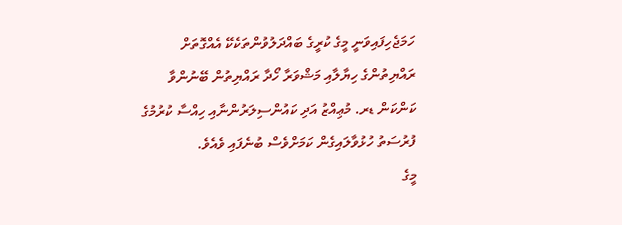ހަމަޖެހިފައިވަނީ މީގެ ކުރީގެ ބައްދަލުވުންތަކެކޭ އެއްގޮތަށް ރައްޔިތުންގެ ހިޔާލާއި މަޝްވަރާ ހޯދާ ރައްޔިތުން ބޭނުންވާ ކަންކަން ޑރ. މުޢިއްޒު އަދި ކައުންސިލަރުންނާއި ހިއްސާ ކުރުމުގެ ފުރުސަތު ހުޅުވާލައިގެން ކަމަށްވެސް ބުނެފައި ވެއެވެ.
މީގެ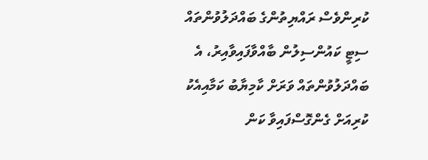ކުރިންވެސް ރައްޔިތުންގެ ބައްދަލުވުންތައް ސިޓީ ކައުންސިލުން ބާއްވާފައިވާއިރު، އެ ބައްދަލުވުންތައް ވަރަށް ކާމިޔާބު ކަމާއިއެކު ކުރިއަށް ގެންގޮސްފައިވާ ކަން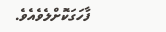ފާހަގަކޮށްލެވެއެވެ.